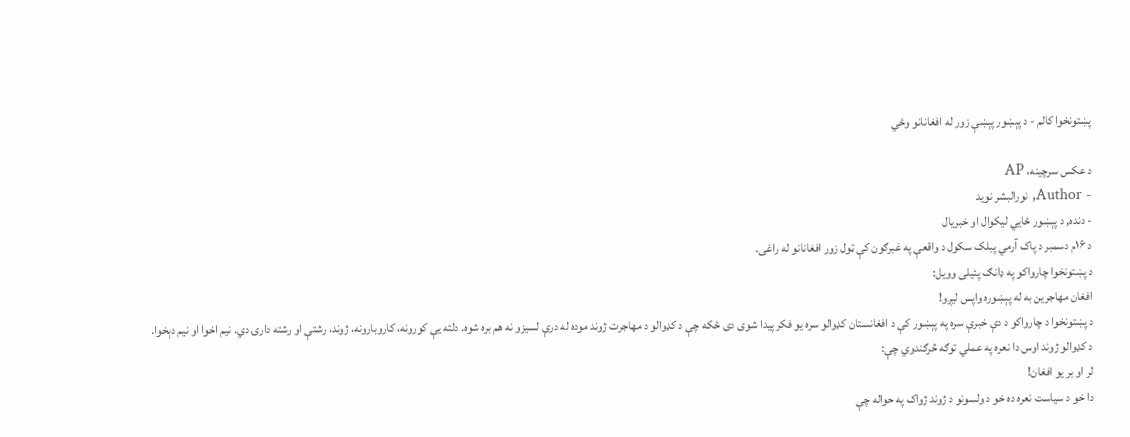پښتونخوا کالم - د پېښور پېښې زور له افغانانو وځي

د عکس سرچینه، AP
- Author, نورالبشر نوید
- دنده, د پېښور ځايي لیکوال او خبریال
د ۱۶م دسمبر د پاک آرمي پبلک سکول د واقعې په غبرګون کې ټول زور افغانانو له راغی.
د پښتونخوا چارواکو په ډانګ پئیلی وویل:
افغان مهاجرین به له پېښوره واپس لیږو!
د پښتونخوا د چارواکو د دې خبرې سره په پېښور کې د افغانستان کډوالو سره یو فکر پیدا شوی دی ځکه چې د کډوالو د مهاجرت ژوند موده له درې لسیزو نه هم بره شوه. دلته یې کورونه، کاروبارونه، ژوند، رشتې او رشته دارۍ دي. نیم اخوا او نیم دېخوا.
د کډوالو ژوند اوس دا نعره په عملي توګه څرګندوي چې:
لر او بر یو افغان!
دا خو د سیاست نعره ده خو د ولسونو د ژوند ژواک په حواله چې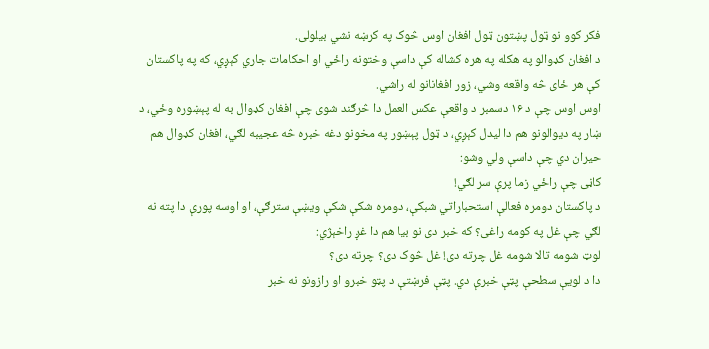فکر کوو نو ټول پښتون ټول افغان اوس څوک په کرښه نشي بیلولی.
د افغان کډوالو په هکله په هره کشاله کې داسې وختونه راځي او احکامات جاري کېږي، که په پاکستان کې هر ځای څه واقعه وشي، زور افغانانو له راشي.
اوس اوس چې د ۱۶ دسمبر د واقعې عکس العمل دا څرګند شوی چې افغان کډوال به له پېښوره وځي، د ښار په دیوالونو هم دا لیدل کېږي، د ټول پېښور په مخونو دغه خبره څه عجیبه لګي، افغان کډوال هم حیران دي چې داسې ولي وشو:
کاڼی چې راځي زما پرې سر لګي!
د پاکستان دومره فعالې استحباراتي شبکې، دومره شکې شکې ویښې سترګې، او اوسه پورې دا پته نه لګي چې غل په کومه راغی؟ که خبر دی نو بیا هم دا غږ راخېژي:
لوټ شومه تالا شومه غل چرته دی! غل څوک دی؟ چرته دی؟
دا د لویې سطحې پټې خبرې دي. پټې فرښتې د پټو خبرو او رازونو نه خبر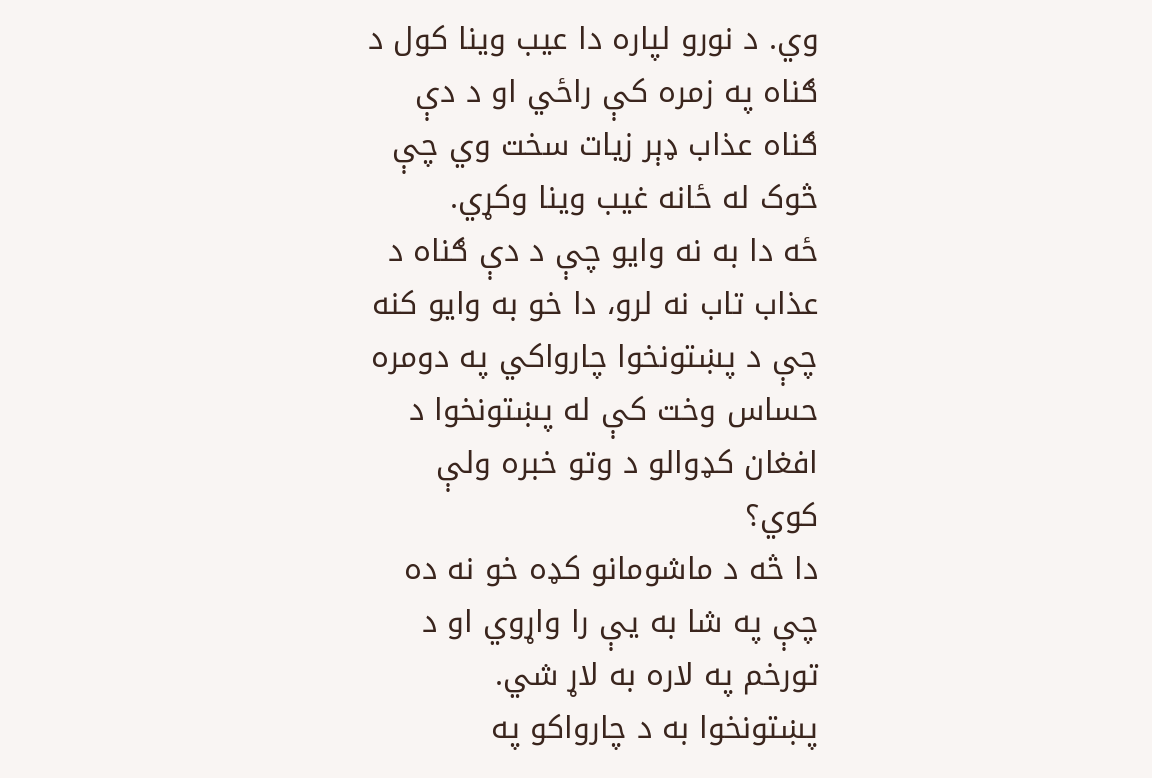وي. د نورو لپاره دا عیب وینا کول د ګناه په زمره کې راځي او د دې ګناه عذاب ډېر زیات سخت وي چې څوک له ځانه غیب وینا وکړي.
ځه دا به نه وایو چې د دې ګناه د عذاب تاب نه لرو، دا خو به وایو کنه چې د پښتونخوا چارواکي په دومره حساس وخت کې له پښتونخوا د افغان کډوالو د وتو خبره ولې کوي؟
دا څه د ماشومانو کډه خو نه ده چې په شا به یې را واړوي او د تورخم په لاره به لاړ شي.
پښتونخوا به د چارواکو په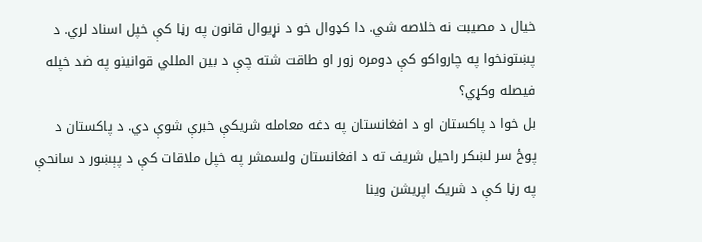خیال د مصیبت نه خلاصه شي. دا کډوال خو د نړیوال قانون په رڼا کې خپل اسناد لري. د پښتونخوا په چارواکو کې دومره زور او طاقت شته چې د بین المللي قوانینو په ضد خپله فیصله وکړي؟
بل خوا د پاکستان او د افغانستان په دغه معامله شریکې خبرې شوې دي. د پاکستان د پوځ سر لښکر راحیل شریف ته د افغانستان ولسمشر په خپل ملاقات کې د پېښور د سانحې په رڼا کې د شریک اپریشن وینا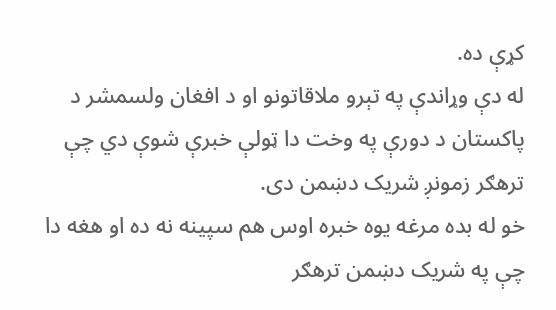کړې ده.
له دې وړاندې په تېرو ملاقاتونو او د افغان ولسمشر د پاکستان د دورې په وخت دا ټولې خبرې شوې دي چې ترهګر زمونږ شریک دښمن دی.
خو له بده مرغه یوه خبره اوس هم سپینه نه ده او هغه دا چې په شریک دښمن ترهګر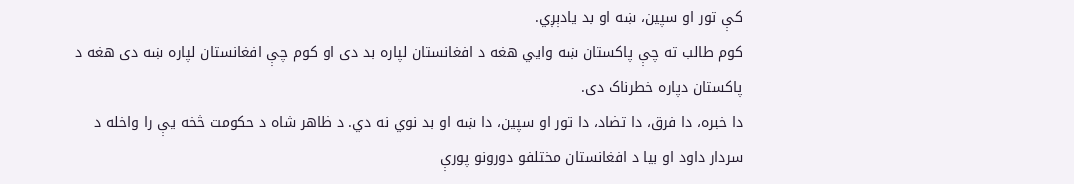کې تور او سپین، ښه او بد یادېږي.
کوم طالب ته چې پاکستان ښه وايي هغه د افغانستان لپاره بد دی او کوم چې افغانستان لپاره ښه دی هغه د پاکستان دپاره خطرناک دی.
دا خبره، دا فرق، دا تضاد، دا تور او سپین، دا ښه او بد نوي نه دي. د ظاهر شاه د حکومت څخه یې را واخله د سردار داود او بیا د افغانستان مختلفو دورونو پورې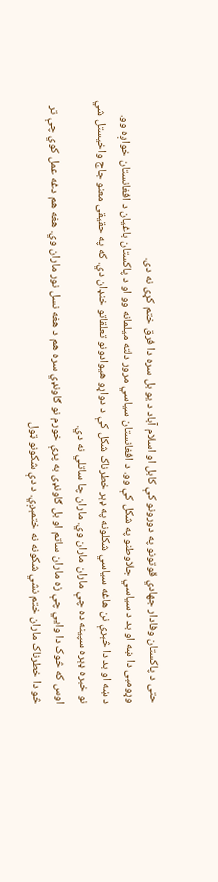حتی د پاکستان وفادار جهادي قوتونو په دورونو کې کابل او اسلام آباد د یو بل سره دا فرق ختم کړی نه دی.
وړومبی دا ښه او بد د سیاسي جلاوطنو په شکل کې وو. د افغانستان سیاسي مرور دلته میلمانه وو او د پاکستان باغیان د افغانستان خواږه وو.
د ښه او بد دا څېرې نن هاغه سیاسي شکلونه په ډېر خطرناک شکل کې د دواړو هیوادونو تعلقاتو خنډان دي. که په حقیقی معنو جاج واخیستل شي نو خبره ډېره سپینه ده چې ماران ماران وي. ماران چا ساتلي نه دي.
اوس که څوک دا وایي چې زه ماران ساتم او بل ګاونډی به پرې خورم نو ګاونډي سره هم د هغه نسل نور ماران وي. هغه هم دغه عمل کوي چې تر څو دا خطرناک ماران ختم نشي شکونه نه ختمېږي. د دې شکونو ټول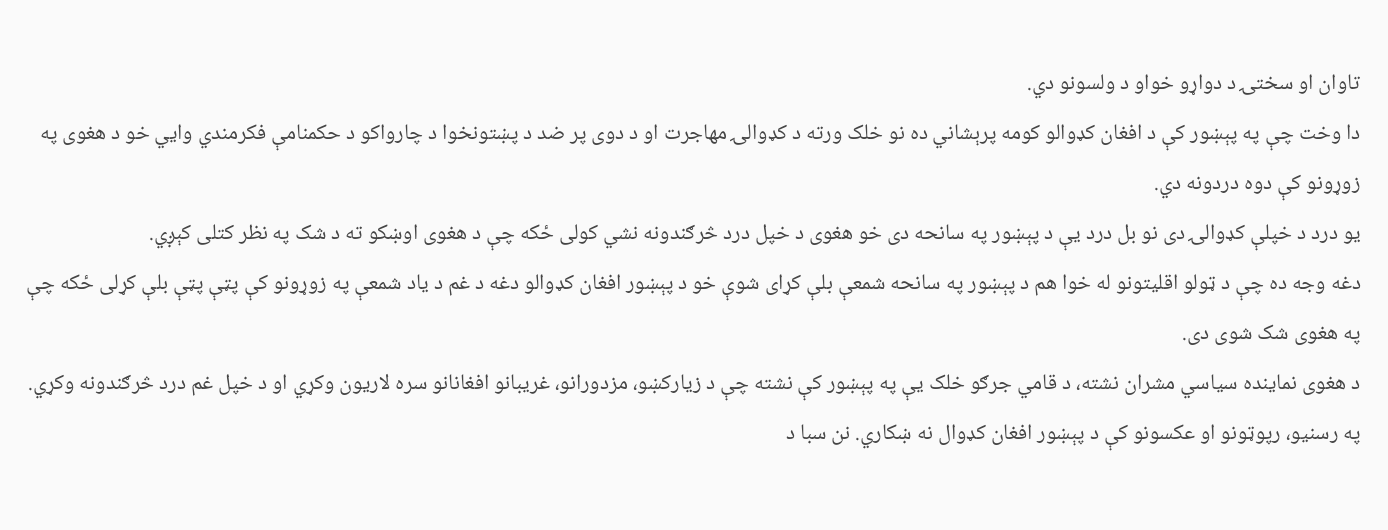تاوان او سختۍ د دواړو خواو د ولسونو دي.
دا وخت چې په پېښور کې د افغان کډوالو کومه پرېشاني ده نو خلک ورته د کډوالۍ مهاجرت او د دوی پر ضد د پښتونخوا د چارواکو د حکمنامې فکرمندي وایي خو د هغوی په زوړونو کې دوه دردونه دي.
یو درد د خپلې کډوالۍ دی نو بل درد یې د پېښور په سانحه دی خو هغوی د خپل درد څرګندونه نشي کولی ځکه چې د هغوی اوښکو ته د شک په نظر کتلی کېږي.
دغه وجه ده چې د ټولو اقلیتونو له خوا هم د پېښور په سانحه شمعې بلې کړای شوې خو د پېښور افغان کډوالو دغه د غم د یاد شمعې په زوړونو کې پټې پټې بلې کړلی ځکه چې په هغوی شک شوی دی.
د هغوی نماینده سیاسي مشران نشته، د قامي جرګو خلک یې په پېښور کې نشته چې د زیارکښو، مزدورانو، غریبانو افغانانو سره لاریون وکړي او د خپل غم درد څرګندونه وکړي.
په رسنیو، رپوټونو او عکسونو کې د پېښور افغان کډوال نه ښکاري. نن سبا د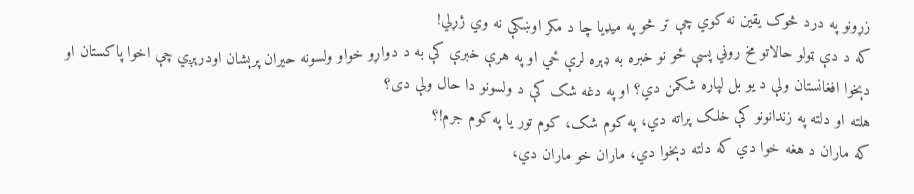زړونو په درد څوک یقین نه کوي چې تر څو په میډیا چا د مکر اوښکې نه وي ژړلي!
که د دې ټولو حالاتو مخ روڼي پسې ځو نو خبره به ډېره لرې ځي او په هرې خبرې کې به د دواړو خواو ولسونه حیران پرېشان اودرېږي چې اخوا پاکستان او دېخوا افغانستان ولې د یو بل لپاره شکمن دي؟ او په دغه شک کې د ولسونو دا حال ولې دی؟
هلته او دلته په زندانونو کې خلک پراته دي، په کوم شک، کوم تور یا په کوم جرم!؟
که ماران د هغه خوا دي که دلته دېخوا دي، ماران خو ماران دي،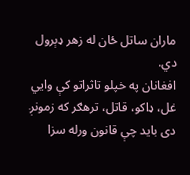ماران ساتل ځان له زهر ډېرول دي.
افغانان په خپلو تاثراتو کې وايي غل، ډاکو، قاتل، ترهګر که زمونږ دی باید چې قانون ورله سزا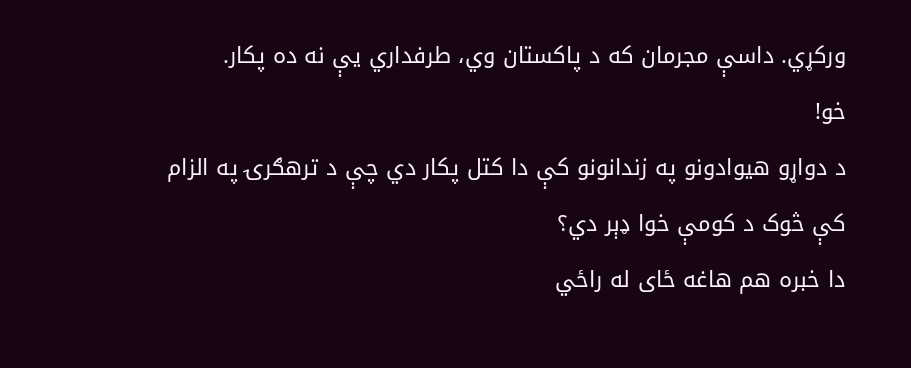ورکړي. داسې مجرمان که د پاکستان وي، طرفداري یې نه ده پکار.
خو!
د دواړو هیوادونو په زندانونو کې دا کتل پکار دي چې د ترهګرۍ په الزام کې څوک د کومې خوا ډېر دي؟
دا خبره هم هاغه ځای له راځي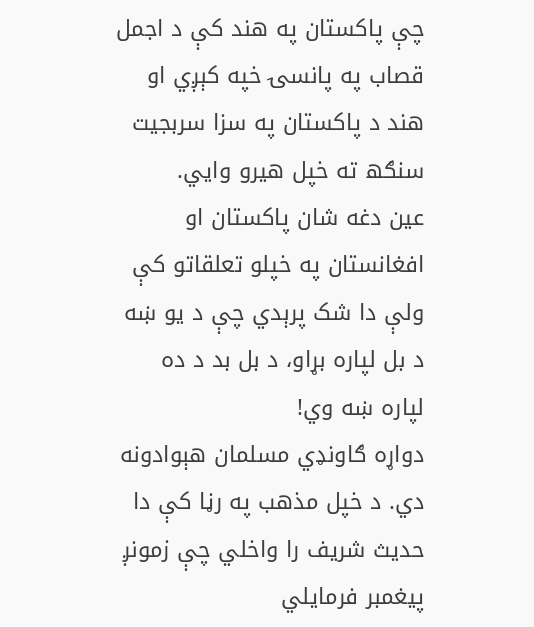چې پاکستان په هند کې د اجمل قصاب په پانسۍ خپه کېږي او هند د پاکستان په سزا سربجیت سنګھ ته خپل هیرو وايي.
عین دغه شان پاکستان او افغانستان په خپلو تعلقاتو کې ولې دا شک پرېدي چې د یو ښه د بل لپاره بړاو، د بل بد د ده لپاره ښه وي!
دواړه ګاونډي مسلمان هېوادونه دي. د خپل مذهب په رڼا کې دا حدیث شریف را واخلي چې زمونږ پیغمبر فرمایلي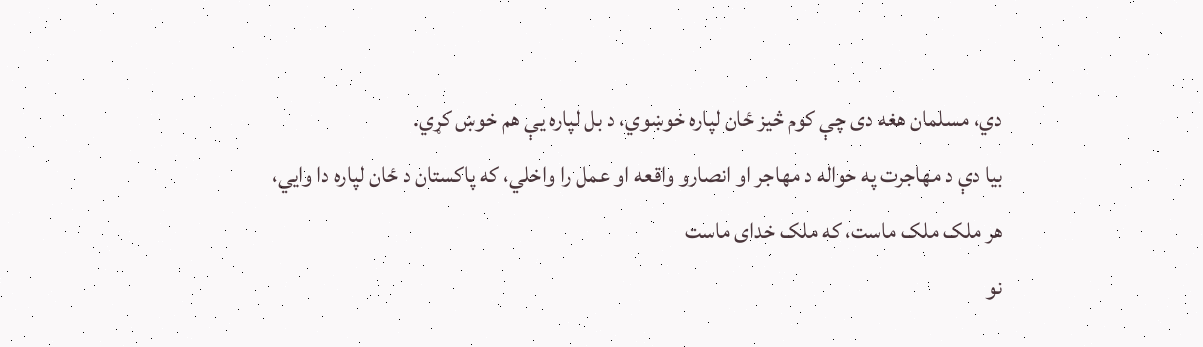دي، مسلمان هغه دی چې کوم څیز ځان لپاره خوښوي، د بل لپاره یې هم خوښ کړي.
بیا دې د مهاجرت په حواله د مهاجر او انصارو واقعه او عمل را واخلي، که پاکستان د ځان لپاره دا وايي،
هر ملک ملک ماست، که ملک خدای ماست
نو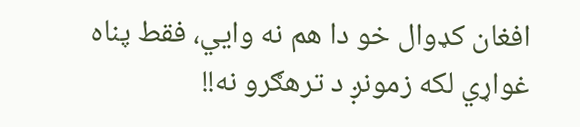افغان کډوال خو دا هم نه وايي، فقط پناه غواړي لکه زمونږ د ترهګرو نه!!